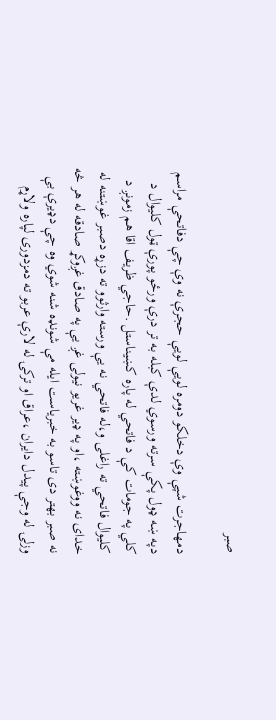صبر

دمهاجرت شپې وې دخلکو دومره لویې لویې حجرې نه وې چې دفاتحې مراسم دپه ښه ډول پکې سرته ورسوي لدې کبله به تر درې ورځو پورې ټول کلیوال د کلي په جومات کې د فاتحي له پاره کښیناستل .حاجي ظریف اقا هم زمونږ د کلیوال فاتحي ته راغلی و،له فاتحي نه یې ورسته وارثوو ته دزړه دصبر غوښتنه له خدای نه ووغوښته ،او په ډیر غریو نیولی غږ یې په صادق غږوکړ صادقه له هر څه نه صبر بهتر دی تاسو به خبریاست ایله مې شونډه شنه شوي وه چې دډیرې بې وزلۍ له وجې پیدل دایران ،عراق او ترکۍ له لارې عربو ته دمزدوری لپاره ولاړم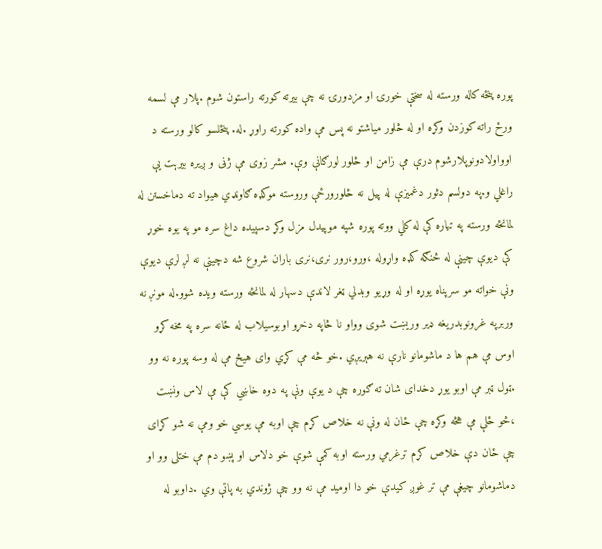پوره پنځه کاله ورسته له سختې خورۍ او مزدورۍ نه چې بیرته کورته راستون شوم .پلار مې لسمه ورځ راته کوزدن وکړه او له څلور میاشتو نه پس مې واده کورته راوړ .له. پنځلسو کالو ورسته د اوواولادونوپلارشوم درې مې زامن او څلور لورګانې وې. مشر زوی مې ژڼی و ږیره بیرېت یې راغلي و.په دولسم دثور دغمیزې له پیل نه څلورورځې وروسته موکډه ګاونډي هیواد ته دماخستن له لمانځه ورسته په تیاره کې له کلي ووته پوره شپه موپیدل مزل وکړ دسپیده داغ سره مو په یوه خوړ کې دیوې چینې له څنګه کډه واړوله ،ورو،رور نری،نری باران شروع شه دچینې نه لږ لرې دیوې ونې خواته مو سرپناه یوړه او له وړیو وبدلي ټغر لاندې دسهار له لمانځه ورسته ویده شوو.له مونږ نه وربرپه غرونوبدریغه ډیر وریښت شوی وواو نا څاپه دخړو اوبوسیلاب له ځانه سره په مخه کړو اوس مې هم ها د ماشومانو نارې نه هېریږي .خو څه مې کړي وای هیڅ مې له وسه پوره نه وو .ټول ټبر مې اوبو يوړ دخدای شان ته ګوره چې د یوې ونې په دوه خاښي کې مې لاس ونښت ،څو ځلې مې هڅه وکړه چې ځان له ونې نه خلاص کړم چې اوبه مې یوسي خو ومې نه شو کړای چې ځان دې خلاص کړم ترغرمي ورسته اوبه کمې شوې خو دلاس او پښو دم مې ختلی وو او دماشومانو چیغې مې تر غوږ کیدې خو دا اومید مې نه وو چې ژوندي به پاتې وي .داوبو له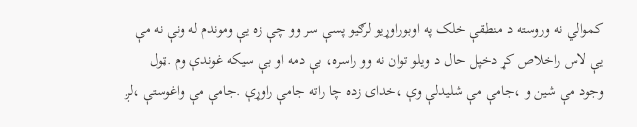کموالي نه وروسته د منطقې خلک په اوبوراوړیو لرګیو پسې سر وو چې زه یې وموندم له ونې نه مې یې لاس راخلاص کړ دخپل حال د ویلو توان نه وو راسره، بې دمه او بې سیکه غوندې وم .ټول وجود مې شین و ،جامې مې شلیدلې وې ،خدای زده چا راته جامې راوړې .جامې مې واغوستې ،لږ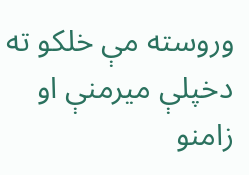وروسته مې خلکو ته دخپلې میرمنې او زامنو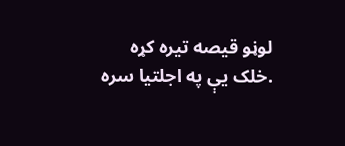لوڼو قیصه تیره کړه .خلک یې په اجلتیا سره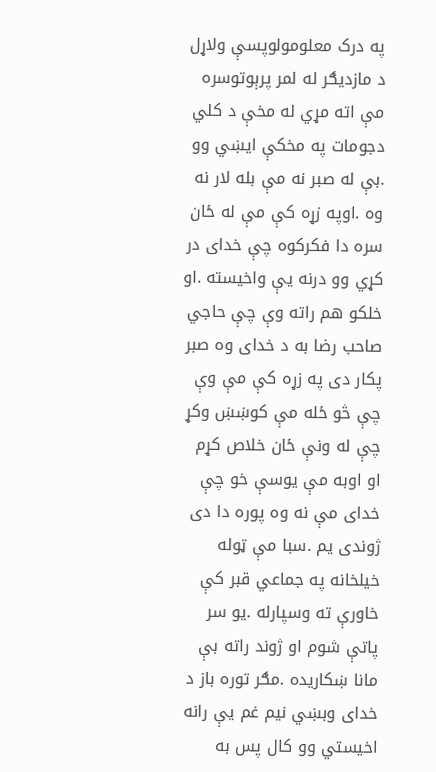په درک معلومولوپسې ولاړل د مازدیګر له لمر پرېوتوسره مې اته مړي له مخې د کلي دجومات په مخکې ایښي وو .بې له صبر نه مې بله لار نه وه .اوپه زړه کې مې له ځان سره دا فکرکوه چې خدای در کړي وو درنه یې واخیسته .او خلکو هم راته وې چې حاجي صاحب رضا به د خدای وه صبر پکار دی په زړه کې مې وې چې څو ځله مې کوښښ وکړ چې له ونې ځان خلاص کړم او اوبه مې یوسې خو چې خدای مې نه وه پوره دا دی ژوندی یم .سبا مې ټوله خیلخانه په جماعي قبر کې خاورې ته وسپارله .یو سر پاتې شوم او ژوند راته بې مانا ښکاریده .مګر توره باز د خدای وبښي نیم غم یې رانه اخیستي وو کال پس به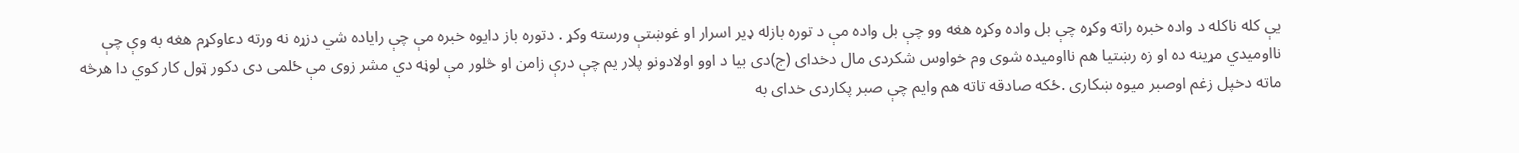یې کله ناکله د واده خبره راته وکړه چې بل واده وکړه هغه وو چې بل واده مې د توره بازله ډیر اسرار او غوښتې ورسته وکړ . دتوره باز دایوه خبره مې چې رایاده شي دزړه نه ورته دعاوکړم هغه به وې چې نااومیدي مړینه ده او زه رښتیا هم نااومیده شوی وم خواوس شکردی مال دخدای (ج)دی بیا د اوو اولادونو پلار یم چې درې زامن او څلور مې لوڼه دي مشر زوی مې ځلمی دی دکور ټول کار کوي دا هرڅه ماته دخپل زغم اوصبر میوه ښکاری .ځکه صادقه تاته هم وایم چې صبر پکاردی خدای به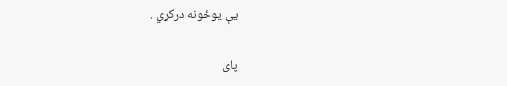یې یوځونه درکړي .

پای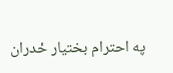په احترام بختیار ځدران